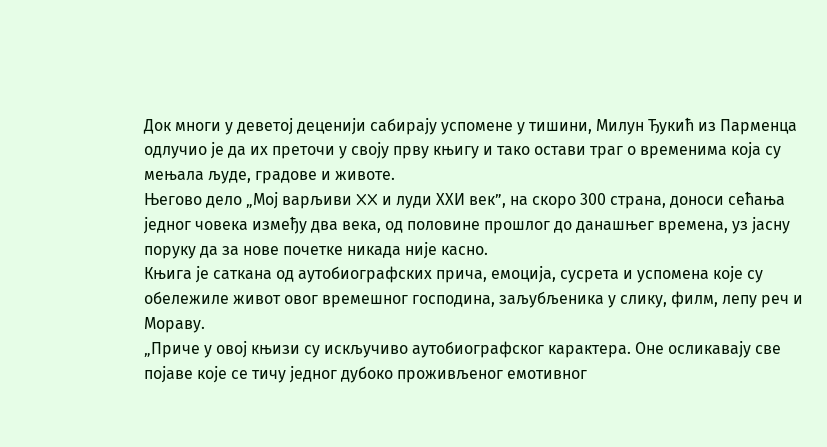Док многи у деветој деценији сабирају успомене у тишини, Милун Ђукић из Парменца одлучио је да их преточи у своју прву књигу и тако остави траг о временима која су мењала људе, градове и животе.
Његово дело „Мој варљиви XX и луди XXИ век”, на скоро 300 страна, доноси сећања једног човека између два века, од половине прошлог до данашњег времена, уз јасну поруку да за нове почетке никада није касно.
Књига је саткана од аутобиографских прича, емоција, сусрета и успомена које су обележиле живот овог времешног господина, заљубљеника у слику, филм, лепу реч и Мораву.
„Приче у овој књизи су искључиво аутобиографског карактера. Оне осликавају све појаве које се тичу једног дубоко проживљеног емотивног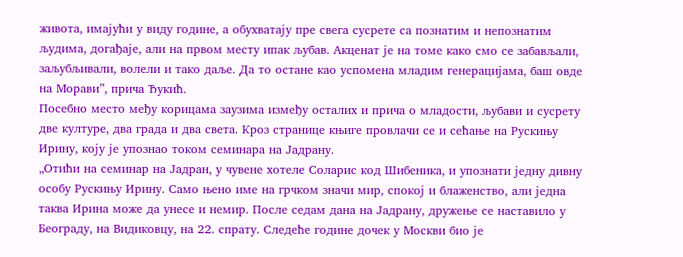живота, имајући у виду године, а обухватају пре свега сусрете са познатим и непознатим људима, догађаје, али на првом месту ипак љубав. Акценат је на томе како смо се забављали, заљубљивали, волели и тако даље. Да то остане као успомена младим генерацијама, баш овде на Морави”, прича Ђукић.
Посебно место међу корицама заузима између осталих и прича о младости, љубави и сусрету две културе, два града и два света. Кроз странице књиге провлачи се и сећање на Рускињу Ирину, коју је упознао током семинара на Јадрану.
„Отићи на семинар на Јадран, у чувене хотеле Соларис код Шибеника, и упознати једну дивну особу Рускињу Ирину. Само њено име на грчком значи мир, спокој и блаженство, али једна таква Ирина може да унесе и немир. После седам дана на Јадрану, дружење се наставило у Београду, на Видиковцу, на 22. спрату. Следеће године дочек у Москви био је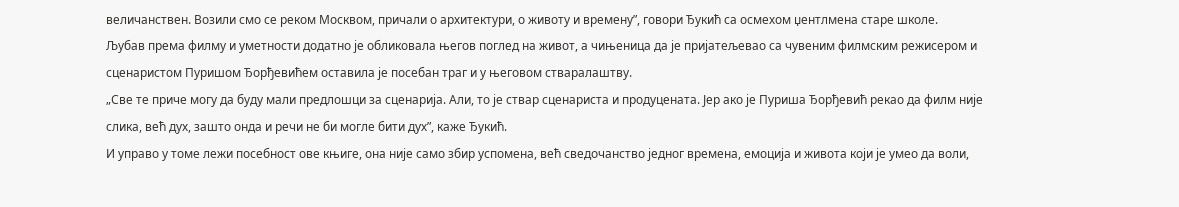величанствен. Возили смо се реком Москвом, причали о архитектури, о животу и времену”, говори Ђукић са осмехом џентлмена старе школе.
Љубав према филму и уметности додатно је обликовала његов поглед на живот, а чињеница да је пријатељевао са чувеним филмским режисером и сценаристом Пуришом Ђорђевићем оставила је посебан траг и у његовом стваралаштву.
„Све те приче могу да буду мали предлошци за сценарија. Али, то је ствар сценариста и продуцената. Јер ако је Пуриша Ђорђевић рекао да филм није слика, већ дух, зашто онда и речи не би могле бити дух”, каже Ђукић.
И управо у томе лежи посебност ове књиге, она није само збир успомена, већ сведочанство једног времена, емоција и живота који је умео да воли,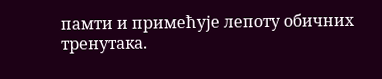памти и примећује лепоту обичних тренутака.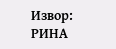Извор: РИНА